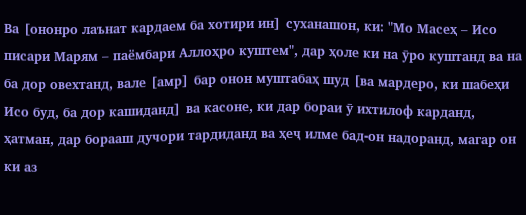Ва [ононро лаънат кардаем ба хотири ин] суханашон, ки: "Мо Масеҳ – Исо писари Марям – паёмбари Аллоҳро куштем", дар ҳоле ки на ӯро куштанд ва на ба дор овехтанд, вале [амр] бар онон муштабаҳ шуд [ва мардеро, ки шабеҳи Исо буд, ба дор кашиданд] ва касоне, ки дар бораи ӯ ихтилоф карданд, ҳатман, дар борааш дучори тардиданд ва ҳеҷ илме бад-он надоранд, магар он ки аз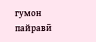гумон пайравӣ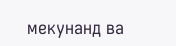мекунанд ва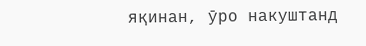яқинан, ӯро накуштанд